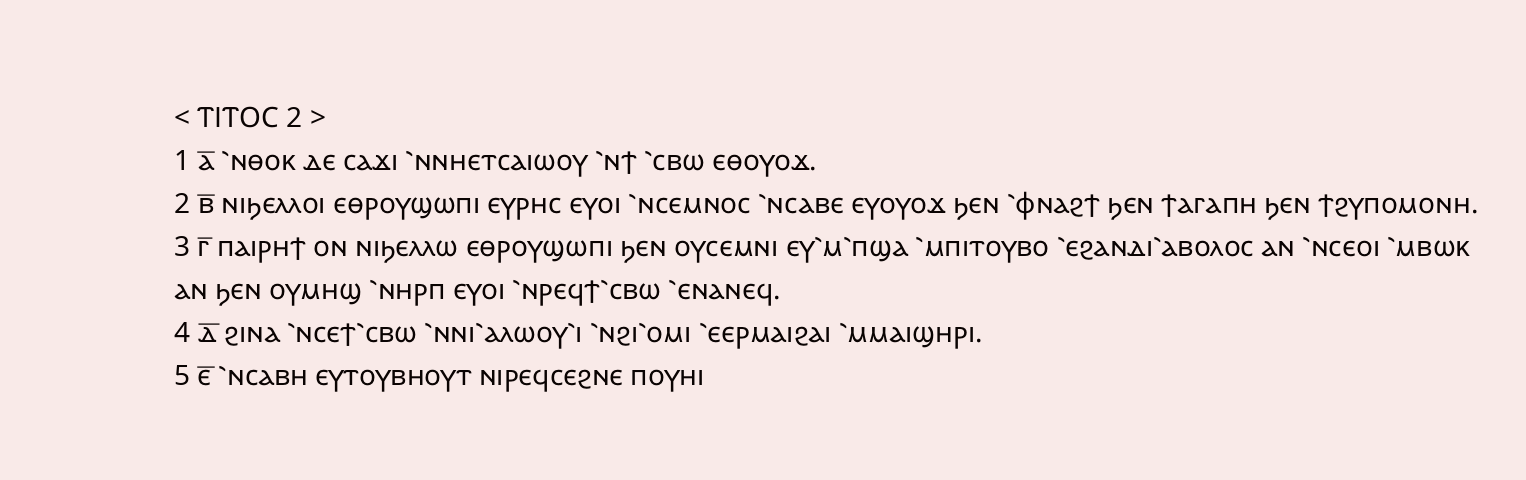< ⲦⲒⲦⲞⲤ 2 >
1 ⲁ̅ ⳿ⲛⲑⲟⲕ ⲇⲉ ⲥⲁϫⲓ ⳿ⲛⲛⲏⲉⲧⲥⲁⲓⲱⲟⲩ ⳿ⲛϯ ⳿ⲥⲃⲱ ⲉⲑⲟⲩⲟϫ.
2 ⲃ̅ ⲛⲓϧⲉⲗⲗⲟⲓ ⲉⲑⲣⲟⲩϣⲱⲡⲓ ⲉⲩⲣⲏⲥ ⲉⲩⲟⲓ ⳿ⲛⲥⲉⲙⲛⲟⲥ ⳿ⲛⲥⲁⲃⲉ ⲉⲩⲟⲩⲟϫ ϧⲉⲛ ⳿ⲫⲛⲁϩϯ ϧⲉⲛ ϯⲁⲅⲁⲡⲏ ϧⲉⲛ ϯϩⲩⲡⲟⲙⲟⲛⲏ.
3 ⲅ̅ ⲡⲁⲓⲣⲏϯ ⲟⲛ ⲛⲓϧⲉⲗⲗⲱ ⲉⲑⲣⲟⲩϣⲱⲡⲓ ϧⲉⲛ ⲟⲩⲥⲉⲙⲛⲓ ⲉⲩ⳿ⲙ⳿ⲡϣⲁ ⳿ⲙⲡⲓⲧⲟⲩⲃⲟ ⳿ⲉϩⲁⲛⲇⲓ⳿ⲁⲃⲟⲗⲟⲥ ⲁⲛ ⳿ⲛⲥⲉⲟⲓ ⳿ⲙⲃⲱⲕ ⲁⲛ ϧⲉⲛ ⲟⲩⲙⲏϣ ⳿ⲛⲏⲣⲡ ⲉⲩⲟⲓ ⳿ⲛⲣⲉϥϯ⳿ⲥⲃⲱ ⳿ⲉⲛⲁⲛⲉϥ.
4 ⲇ̅ ϩⲓⲛⲁ ⳿ⲛⲥⲉϯ⳿ⲥⲃⲱ ⳿ⲛⲛⲓ⳿ⲁⲗⲱⲟⲩ⳿ⲓ ⳿ⲛϩⲓ⳿ⲟⲙⲓ ⳿ⲉⲉⲣⲙⲁⲓϩⲁⲓ ⳿ⲙⲙⲁⲓϣⲏⲣⲓ.
5 ⲉ̅ ⳿ⲛⲥⲁⲃⲏ ⲉⲩⲧⲟⲩⲃⲏⲟⲩⲧ ⲛⲓⲣⲉϥⲥⲉϩⲛⲉ ⲡⲟⲩⲏⲓ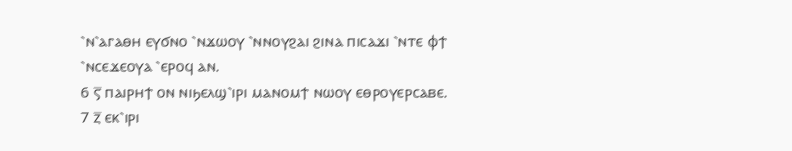⳿ⲛ⳿ⲁⲅⲁⲑⲏ ⲉⲩϭⲛⲟ ⳿ⲛϫⲱⲟⲩ ⳿ⲛⲛⲟⲩϩⲁⲓ ϩⲓⲛⲁ ⲡⲓⲥⲁϫⲓ ⳿ⲛⲧⲉ ⲫϯ ⳿ⲛⲥⲉϫⲉⲟⲩⲁ ⳿ⲉⲣⲟϥ ⲁⲛ.
6 ⲋ̅ ⲡⲁⲓⲣⲏϯ ⲟⲛ ⲛⲓϧⲉⲗϣ⳿ⲓⲣⲓ ⲙⲁⲛⲟⲙϯ ⲛⲱⲟⲩ ⲉⲑⲣⲟⲩⲉⲣⲥⲁⲃⲉ.
7 ⲍ̅ ⲉⲕ⳿ⲓⲣⲓ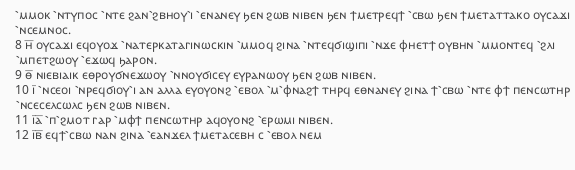⳿ⲙⲙⲟⲕ ⳿ⲛⲧⲩⲡⲟⲥ ⳿ⲛⲧⲉ ϩⲁⲛ⳿ϩⲃⲏⲟⲩ⳿ⲓ ⳿ⲉⲛⲁⲛⲉⲩ ϧⲉⲛ ϩⲱⲃ ⲛⲓⲃⲉⲛ ϧⲉⲛ ϯⲙⲉⲧⲣⲉϥϯ ⳿ⲥⲃⲱ ϧⲉⲛ ϯⲙⲉⲧⲁⲧⲧⲁⲕⲟ ⲟⲩⲥⲁϫⲓ ⳿ⲛⲥⲉⲙⲛⲟⲥ.
8 ⲏ̅ ⲟⲩⲥⲁϫⲓ ⲉϥⲟⲩⲟϫ ⳿ⲛⲁⲧⲉⲣⲕⲁⲧⲁⲅⲓⲛⲱⲥⲕⲓⲛ ⳿ⲙⲙⲟϥ ϩⲓⲛⲁ ⳿ⲛⲧⲉϥϭⲓϣⲓⲡⲓ ⳿ⲛϫⲉ ⲫⲏⲉⲧϯ ⲟⲩⲃⲏⲛ ⳿ⲙⲙⲟⲛⲧⲉϥ ⳿ϩⲗⲓ ⳿ⲙⲡⲉⲧϩⲱⲟⲩ ⳿ⲉϫⲱϥ ϧⲁⲣⲟⲛ.
9 ⲑ̅ ⲛⲓⲉⲃⲓⲁⲓⲕ ⲉⲑⲣⲟⲩϭⲛⲉϫⲱⲟⲩ ⳿ⲛⲛⲟⲩϭⲓⲥⲉⲩ ⲉⲩⲣⲁⲛⲱⲟⲩ ϧⲉⲛ ϩⲱⲃ ⲛⲓⲃⲉⲛ.
10 ⲓ̅ ⳿ⲛⲥⲉⲟⲓ ⳿ⲛⲣⲉϥϭⲓⲟⲩ⳿ⲓ ⲁⲛ ⲁⲗⲗⲁ ⲉⲩⲟⲩⲟⲛϩ ⳿ⲉⲃⲟⲗ ⳿ⲙ⳿ⲫⲛⲁϩϯ ⲧⲏⲣϥ ⲉⲑⲛⲁⲛⲉⲩ ϩⲓⲛⲁ ϯ⳿ⲥⲃⲱ ⳿ⲛⲧⲉ ⲫϯ ⲡⲉⲛⲥⲱⲧⲏⲣ ⳿ⲛⲥⲉⲥⲉⲗⲥⲱⲗⲥ ϧⲉⲛ ϩⲱⲃ ⲛⲓⲃⲉⲛ.
11 ⲓ̅ⲁ̅ ⳿ⲡ⳿ϩⲙⲟⲧ ⲅⲁⲣ ⳿ⲙⲫϯ ⲡⲉⲛⲥⲱⲧⲏⲣ ⲁϥⲟⲩⲟⲛϩ ⳿ⲉⲣⲱⲙⲓ ⲛⲓⲃⲉⲛ.
12 ⲓ̅ⲃ̅ ⲉϥϯ⳿ⲥⲃⲱ ⲛⲁⲛ ϩⲓⲛⲁ ⳿ⲉⲁⲛϫⲉⲗ ϯⲙⲉⲧⲁⲥⲉⲃⲏ ⲥ ⳿ⲉⲃⲟⲗ ⲛⲉⲙ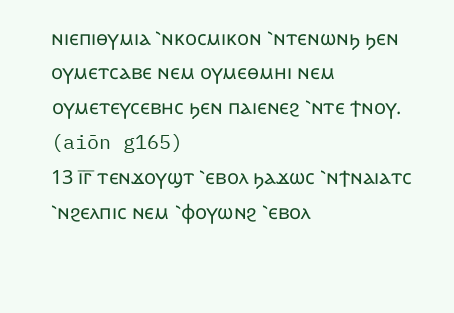ⲛⲓⲉⲡⲓⲑⲩⲙⲓⲁ ⳿ⲛⲕⲟⲥⲙⲓⲕⲟⲛ ⳿ⲛⲧⲉⲛⲱⲛϧ ϧⲉⲛ ⲟⲩⲙⲉⲧⲥⲁⲃⲉ ⲛⲉⲙ ⲟⲩⲙⲉⲑⲙⲏⲓ ⲛⲉⲙ ⲟⲩⲙⲉⲧⲉⲩⲥⲉⲃⲏⲥ ϧⲉⲛ ⲡⲁⲓⲉⲛⲉϩ ⳿ⲛⲧⲉ ϯⲛⲟⲩ. (aiōn g165)
13 ⲓ̅ⲅ̅ ⲧⲉⲛϫⲟⲩϣⲧ ⳿ⲉⲃⲟⲗ ϧⲁϫⲱⲥ ⳿ⲛϯⲛⲁⲓⲁⲧⲥ ⳿ⲛϩⲉⲗⲡⲓⲥ ⲛⲉⲙ ⳿ⲫⲟⲩⲱⲛϩ ⳿ⲉⲃⲟⲗ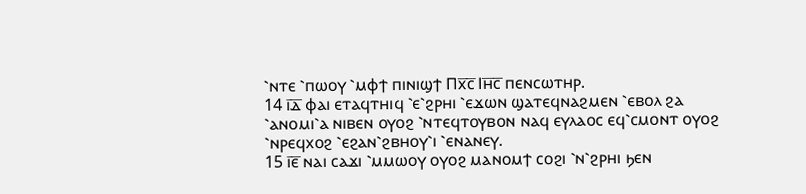⳿ⲛⲧⲉ ⳿ⲡⲱⲟⲩ ⳿ⲙⲫϯ ⲡⲓⲛⲓϣϯ Ⲡⲭ̅ⲥ̅ Ⲓⲏ̅ⲥ̅ ⲡⲉⲛⲥⲱⲧⲏⲣ.
14 ⲓ̅ⲇ̅ ⲫⲁⲓ ⲉⲧⲁϥⲧⲏⲓϥ ⳿ⲉ⳿ϩⲣⲏⲓ ⳿ⲉϫⲱⲛ ϣⲁⲧⲉϥⲛⲁϩⲙⲉⲛ ⳿ⲉⲃⲟⲗ ϩⲁ ⳿ⲁⲛⲟⲙⲓ⳿ⲁ ⲛⲓⲃⲉⲛ ⲟⲩⲟϩ ⳿ⲛⲧⲉϥⲧⲟⲩⲃⲟⲛ ⲛⲁϥ ⲉⲩⲗⲁⲟⲥ ⲉϥ⳿ⲥⲙⲟⲛⲧ ⲟⲩⲟϩ ⳿ⲛⲣⲉϥⲭⲟϩ ⳿ⲉϩⲁⲛ⳿ϩⲃⲏⲟⲩ⳿ⲓ ⳿ⲉⲛⲁⲛⲉⲩ.
15 ⲓ̅ⲉ̅ ⲛⲁⲓ ⲥⲁϫⲓ ⳿ⲙⲙⲱⲟⲩ ⲟⲩⲟϩ ⲙⲁⲛⲟⲙϯ ⲥⲟϩⲓ ⳿ⲛ⳿ϩⲣⲏⲓ ϧⲉⲛ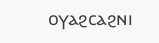ⲟⲩⲁϩⲥⲁϩⲛⲓ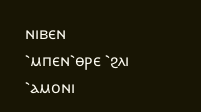ⲛⲓⲃⲉⲛ ⳿ⲙⲡⲉⲛ⳿ⲑⲣⲉ ⳿ϩⲗⲓ ⳿ⲁⲙⲟⲛⲓ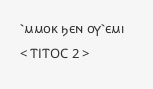⳿ⲙⲙⲟⲕ ϧⲉⲛ ⲟⲩ⳿ⲉⲙⲓ
< ⲦⲒⲦⲞⲤ 2 >